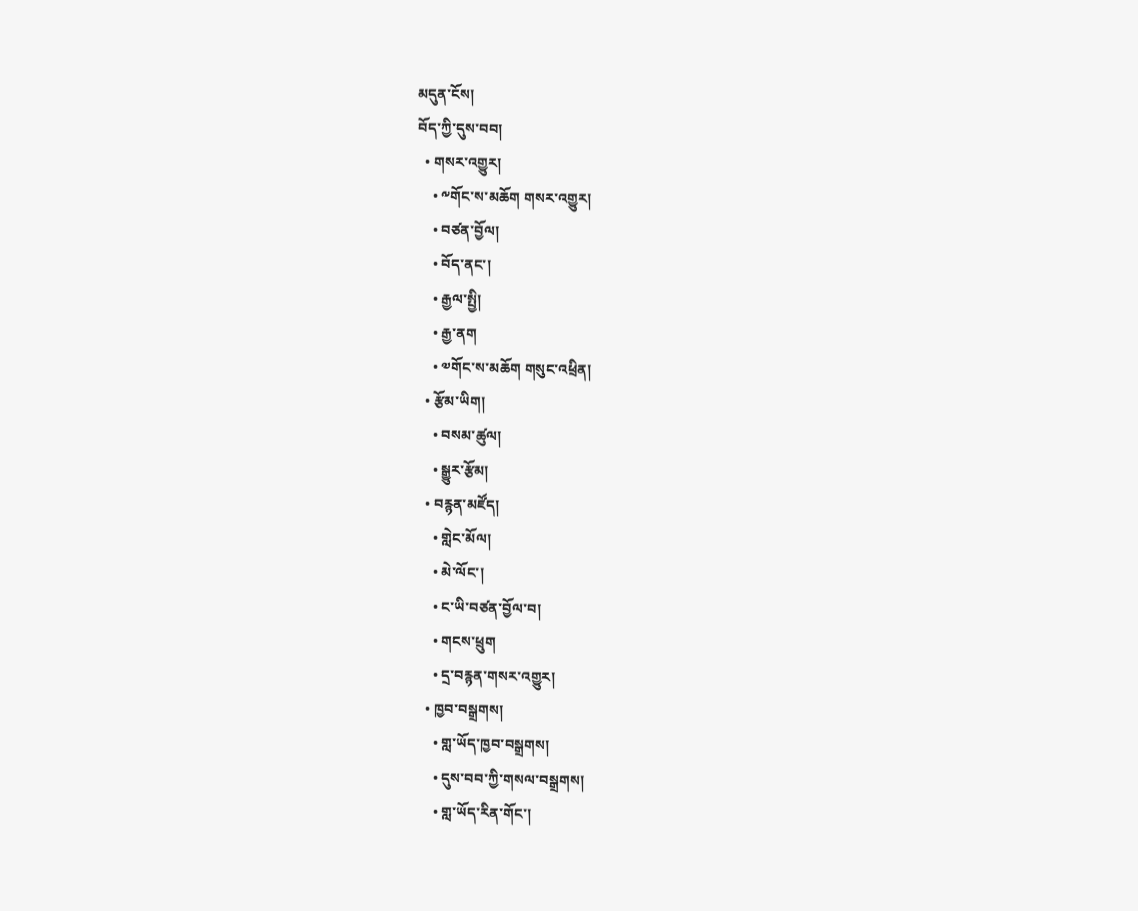མདུན་ངོས།
བོད་ཀྱི་དུས་བབ།
  • གསར་འགྱུར།
    • ༸གོང་ས་མཆོག གསར་འགྱུར།
    • བཙན་བྱོལ།
    • བོད་ནང་།
    • རྒྱལ་སྤྱི།
    • རྒྱ་ནག
    • ༧གོང་ས་མཆོག གསུང་འཕྲིན།
  • རྩོམ་ཡིག།
    • བསམ་ཚུལ།
    • སྒྱུར་རྩོམ།
  • བརྙན་མཛོད།
    • གླེང་མོལ།
    • མེ་ལོང་།
    • ང་ཡི་བཙན་བྱོལ་བ།
    • གངས་ཕྲུག
    • དྲ་བརྙན་གསར་འགྱུར།
  • ཁྱབ་བསྒྲགས།
    • གླ་ཡོད་ཁྱབ་བསྒྲགས།
    • དུས་བབ་ཀྱི་གསལ་བསྒྲགས།
    • གླ་ཡོད་རིན་གོང་།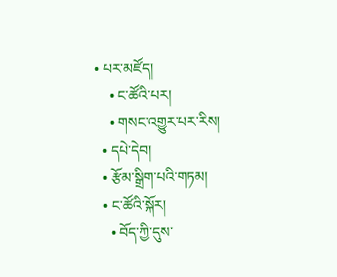• པར་མཛོད།
    • ང་ཚོའི་པར།
    • གསང་འགྱུར་པར་རིས།
  • དཔེ་དེབ།
  • རྩོམ་སྒྲིག་པའི་གཏམ།
  • ང་ཚོའི་སྐོར།
    • བོད་ཀྱི་དུས་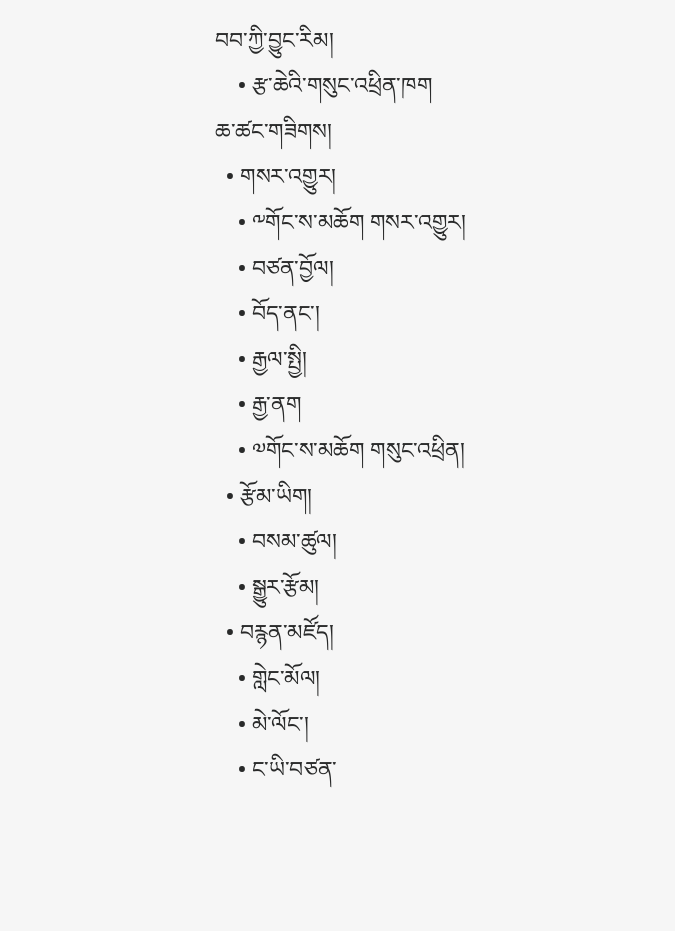བབ་ཀྱི་བྱུང་རིམ།
    • རྩ་ཆེའི་གསུང་འཕྲིན་ཁག
ཆ་ཚང་གཟིགས།
  • གསར་འགྱུར།
    • ༸གོང་ས་མཆོག གསར་འགྱུར།
    • བཙན་བྱོལ།
    • བོད་ནང་།
    • རྒྱལ་སྤྱི།
    • རྒྱ་ནག
    • ༧གོང་ས་མཆོག གསུང་འཕྲིན།
  • རྩོམ་ཡིག།
    • བསམ་ཚུལ།
    • སྒྱུར་རྩོམ།
  • བརྙན་མཛོད།
    • གླེང་མོལ།
    • མེ་ལོང་།
    • ང་ཡི་བཙན་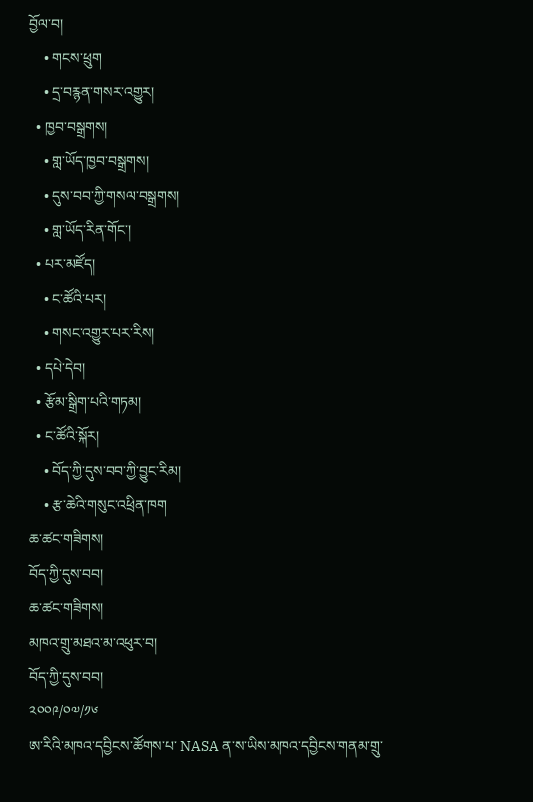བྱོལ་བ།
    • གངས་ཕྲུག
    • དྲ་བརྙན་གསར་འགྱུར།
  • ཁྱབ་བསྒྲགས།
    • གླ་ཡོད་ཁྱབ་བསྒྲགས།
    • དུས་བབ་ཀྱི་གསལ་བསྒྲགས།
    • གླ་ཡོད་རིན་གོང་།
  • པར་མཛོད།
    • ང་ཚོའི་པར།
    • གསང་འགྱུར་པར་རིས།
  • དཔེ་དེབ།
  • རྩོམ་སྒྲིག་པའི་གཏམ།
  • ང་ཚོའི་སྐོར།
    • བོད་ཀྱི་དུས་བབ་ཀྱི་བྱུང་རིམ།
    • རྩ་ཆེའི་གསུང་འཕྲིན་ཁག
ཆ་ཚང་གཟིགས།
བོད་ཀྱི་དུས་བབ།
ཆ་ཚང་གཟིགས།
མཁའ་གྲུ་མཐའ་མ་འཕུར་བ།
བོད་ཀྱི་དུས་བབ།
༢༠༠༩/༠༧/༡༦
ཨ་རིའི་མཁའ་དབྱིངས་ཚོགས་པ་ NASA ན་ས་ཡིས་མཁའ་དབྱིངས་གནམ་གྲུ་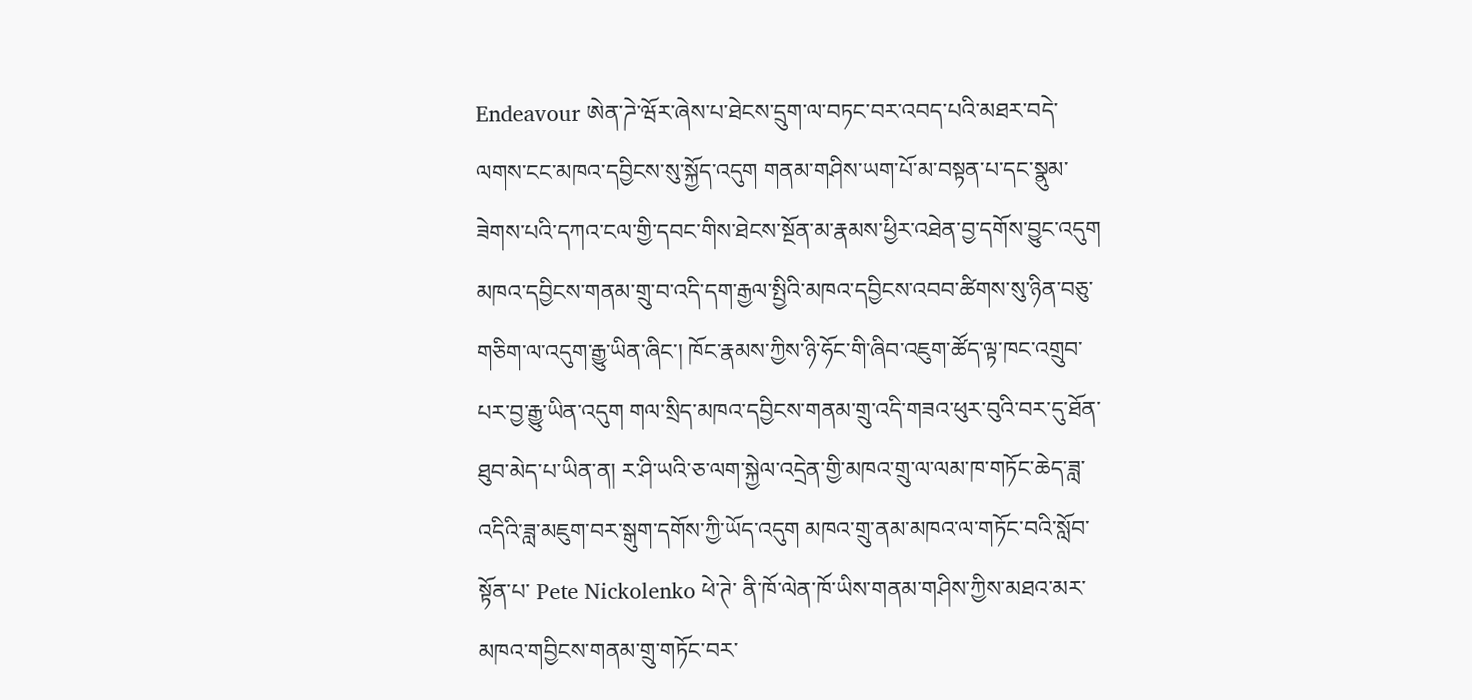Endeavour ཨེན་ཌེ་ཝོར་ཞེས་པ་ཐེངས་དྲུག་ལ་བཏང་བར་འབད་པའི་མཐར་བདེ་ལགས་ངང་མཁའ་དབྱིངས་སུ་སྐྱོད་འདུག གནམ་གཤིས་ཡག་པོ་མ་བསྟན་པ་དང་སྣུམ་ཟེགས་པའི་དཀའ་ངལ་གྱི་དབང་གིས་ཐེངས་སྔོན་མ་རྣམས་ཕྱིར་འཐེན་བྱ་དགོས་བྱུང་འདུག
མཁའ་དབྱིངས་གནམ་གྲུ་བ་འདི་དག་རྒྱལ་སྤྱིའི་མཁའ་དབྱིངས་འབབ་ཚིགས་སུ་ཉིན་བཅུ་གཅིག་ལ་འདུག་རྒྱུ་ཡིན་ཞིང་། ཁོང་རྣམས་ཀྱིས་ཉི་ཧོང་གི་ཞིབ་འཇུག་ཚོད་ལྟ་ཁང་འགྲུབ་པར་བྱ་རྒྱུ་ཡིན་འདུག གལ་སྲིད་མཁའ་དབྱིངས་གནམ་གྲུ་འདི་གཟའ་ཕུར་བུའི་བར་དུ་ཐོན་ཐུབ་མེད་པ་ཡིན་ན། ར་ཤི་ཡའི་ཅ་ལག་སྐྱེལ་འདྲེན་གྱི་མཁའ་གྲུ་ལ་ལམ་ཁ་གཏོང་ཆེད་ཟླ་འདིའི་ཟླ་མཇུག་བར་སྒུག་དགོས་ཀྱི་ཡོད་འདུག མཁའ་གྲུ་ནམ་མཁའ་ལ་གཏོང་བའི་སློབ་སྟོན་པ་ Pete Nickolenko ཕེ་ཊེ་ ནི་ཁོ་ལེན་ཁོ་ཡིས་གནམ་གཤིས་ཀྱིས་མཐའ་མར་མཁའ་གབྱིངས་གནམ་གྲུ་གཏོང་བར་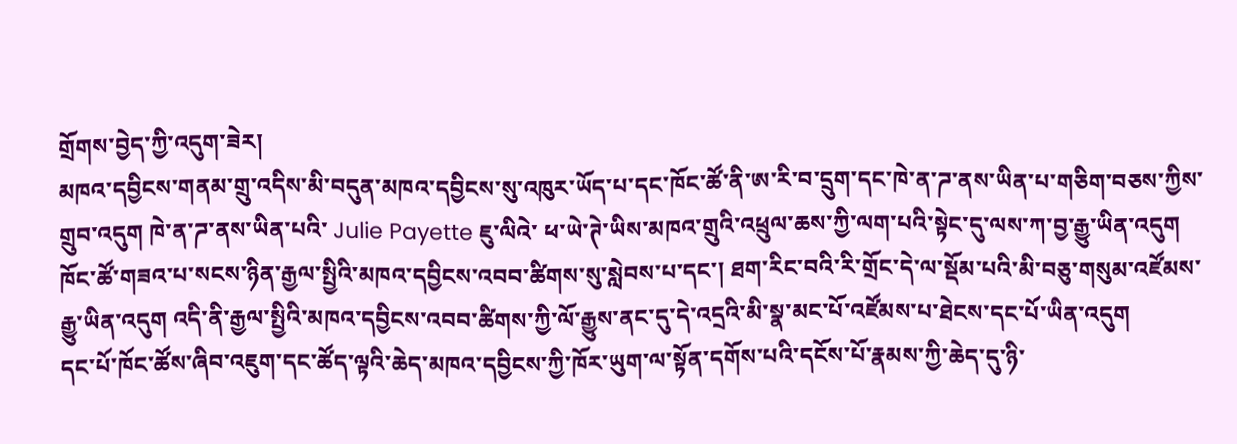གྲོགས་བྱེད་ཀྱི་འདུག་ཟེར།
མཁའ་དབྱིངས་གནམ་གྲུ་འདིས་མི་བདུན་མཁའ་དབྱིངས་སུ་འཁུར་ཡོད་པ་དང་ཁོང་ཚོ་ནི་ཨ་རི་བ་དྲུག་དང་ཁེ་ན་ཌ་ནས་ཡིན་པ་གཅིག་བཅས་ཀྱིས་གྲུབ་འདུག ཁེ་ན་ཌ་ནས་ཡིན་པའི་ Julie Payette ཇུ་ལིའེ་ ཕ་ཡེ་ཊེ་ཡིས་མཁའ་གྲུའི་འཕྲུལ་ཆས་ཀྱི་ལག་པའི་སྟེང་དུ་ལས་ཀ་བྱ་རྒྱུ་ཡིན་འདུག ཁོང་ཚོ་གཟའ་པ་སངས་ཉིན་རྒྱལ་སྤྱིའི་མཁའ་དབྱིངས་འབབ་ཚིགས་སུ་སླེབས་པ་དང་། ཐག་རིང་བའི་རི་གྲོང་དེ་ལ་སྡོམ་པའི་མི་བཅུ་གསུམ་འཛོམས་རྒྱུ་ཡིན་འདུག འདི་ནི་རྒྱལ་སྤྱིའི་མཁའ་དབྱིངས་འབབ་ཚིགས་ཀྱི་ལོ་རྒྱུས་ནང་དུ་དེ་འདྲའི་མི་སྣ་མང་པོ་འཛོམས་པ་ཐེངས་དང་པོ་ཡིན་འདུག
དང་པོ་ཁོང་ཚོས་ཞིབ་འཇུག་དང་ཚོད་ལྟའི་ཆེད་མཁའ་དབྱིངས་ཀྱི་ཁོར་ཡུག་ལ་སྟོན་དགོས་པའི་དངོས་པོ་རྣམས་ཀྱི་ཆེད་དུ་ཉི་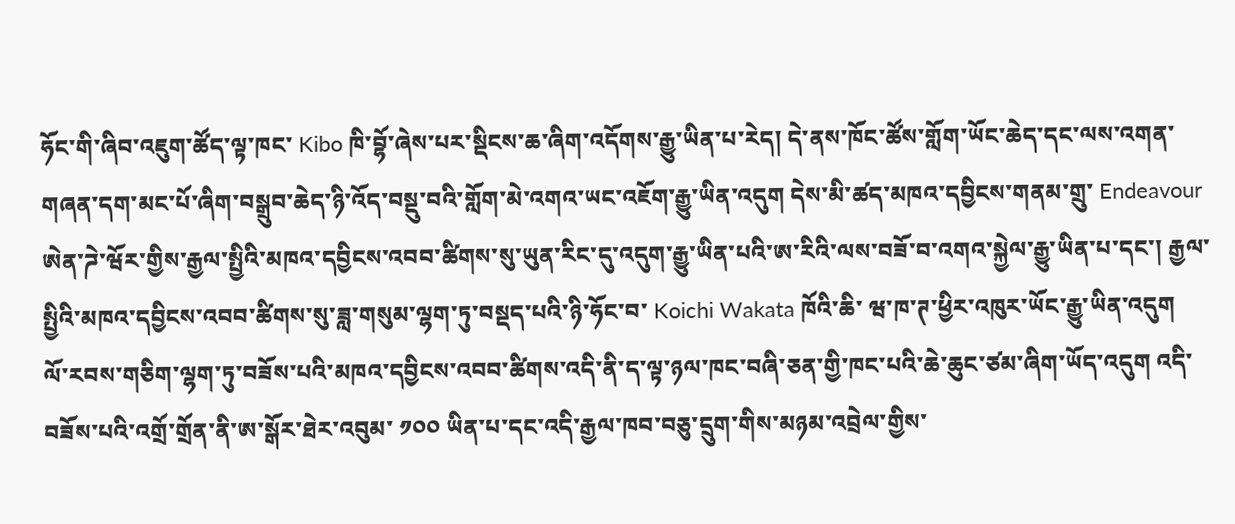ཧོང་གི་ཞིབ་འཇུག་ཚོད་ལྟ་ཁང་ Kibo ཁི་བྷོ་ཞེས་པར་སྡིངས་ཆ་ཞིག་འདོགས་རྒྱུ་ཡིན་པ་རེད། དེ་ནས་ཁོང་ཚོས་གློག་ཡོང་ཆེད་དང་ལས་འགན་གཞན་དག་མང་པོ་ཞིག་བསྒྲུབ་ཆེད་ཉི་འོད་བསྡུ་བའི་གློག་མེ་འགའ་ཡང་འཇོག་རྒྱུ་ཡིན་འདུག དེས་མི་ཚད་མཁའ་དབྱིངས་གནམ་གྲུ་ Endeavour ཨེན་ཌེ་ཝོར་གྱིས་རྒྱལ་སྤྱིའི་མཁའ་དབྱིངས་འབབ་ཚིགས་སུ་ཡུན་རིང་དུ་འདུག་རྒྱུ་ཡིན་པའི་ཨ་རིའི་ལས་བཟོ་བ་འགའ་སྐྱེལ་རྒྱུ་ཡིན་པ་དང་། རྒྱལ་སྤྱིའི་མཁའ་དབྱིངས་འབབ་ཚིགས་སུ་ཟླ་གསུམ་ལྷག་ཏུ་བསྡད་པའི་ཉི་ཧོང་བ་ Koichi Wakata ཁོའི་ཆི་ ཝ་ཁ་ཊ་ཕྱིར་འཁུར་ཡོང་རྒྱུ་ཡིན་འདུག
ལོ་རབས་གཅིག་ལྷག་ཏུ་བཟོས་པའི་མཁའ་དབྱིངས་འབབ་ཚིགས་འདི་ནི་ད་ལྟ་ཉལ་ཁང་བཞི་ཅན་གྱི་ཁང་པའི་ཆེ་ཆུང་ཙམ་ཞིག་ཡོད་འདུག འདི་བཟོས་པའི་འགྲོ་གྲོན་ནི་ཨ་སྒོར་ཐེར་འབུམ་ ༡༠༠ ཡིན་པ་དང་འདི་རྒྱལ་ཁབ་བཅུ་དྲུག་གིས་མཉམ་འབྲེལ་གྱིས་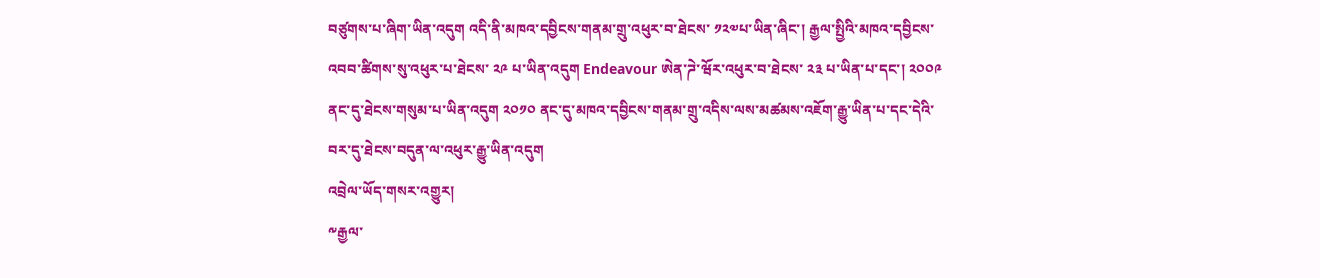བཙུགས་པ་ཞིག་ཡིན་འདུག འདི་ནི་མཁའ་དབྱིངས་གནམ་གྲུ་འཕུར་བ་ཐེངས་ ༡༢༧པ་ཡིན་ཞིང་། རྒྱལ་སྤྱིའི་མཁའ་དབྱིངས་འབབ་ཚིགས་སུ་འཕུར་པ་ཐེངས་ ༢༩ པ་ཡིན་འདུག Endeavour ཨེན་ཌེ་ཝོར་འཕུར་བ་ཐེངས་ ༢༣ པ་ཡིན་པ་དང་། ༢༠༠༩ ནང་དུ་ཐེངས་གསུམ་པ་ཡིན་འདུག ༢༠༡༠ ནང་དུ་མཁའ་དབྱིངས་གནམ་གྲུ་འདིས་ལས་མཚམས་འཇོག་རྒྱུ་ཡིན་པ་དང་དེའི་བར་དུ་ཐེངས་བདུན་ལ་འཕུར་རྒྱུ་ཡིན་འདུག
འབྲེལ་ཡོད་གསར་འགྱུར།
༸རྒྱལ་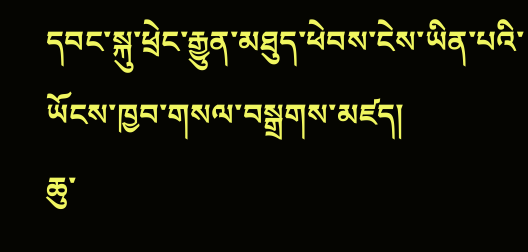དབང་སྐུ་ཕྲེང་རྒྱུན་མཐུད་ཕེབས་ངེས་ཡིན་པའི་ཡོངས་ཁྱབ་གསལ་བསྒྲགས་མཛད།
ཆུ་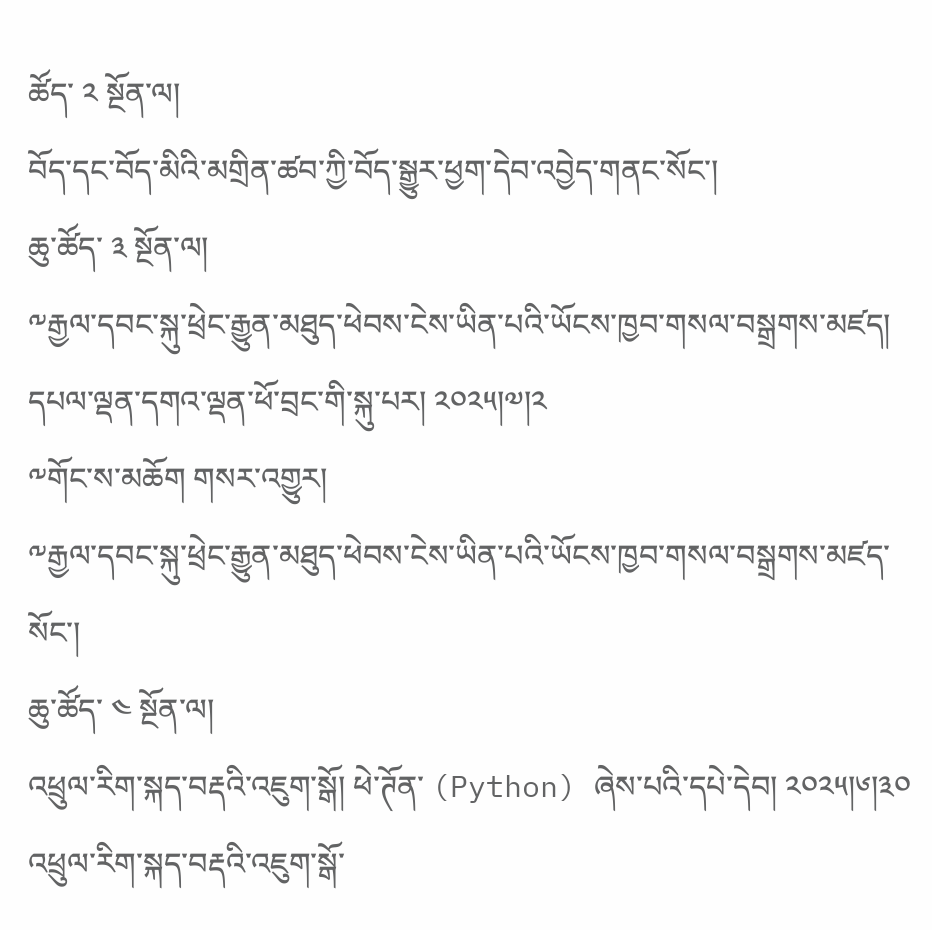ཚོད་ ༢ སྔོན་ལ།
བོད་དང་བོད་མིའི་མགྲིན་ཚབ་ཀྱི་བོད་སྒྱུར་ཕྱག་དེབ་འབྱེད་གནང་སོང་།
ཆུ་ཚོད་ ༣ སྔོན་ལ།
༸རྒྱལ་དབང་སྐུ་ཕྲེང་རྒྱུན་མཐུད་ཕེབས་ངེས་ཡིན་པའི་ཡོངས་ཁྱབ་གསལ་བསྒྲགས་མཛད། དཔལ་ལྡན་དགའ་ལྡན་ཕོ་བྲང་གི་སྐུ་པར། ༢༠༢༥།༧།༢
༸གོང་ས་མཆོག གསར་འགྱུར།
༸རྒྱལ་དབང་སྐུ་ཕྲེང་རྒྱུན་མཐུད་ཕེབས་ངེས་ཡིན་པའི་ཡོངས་ཁྱབ་གསལ་བསྒྲགས་མཛད་སོང་།
ཆུ་ཚོད་ ༤ སྔོན་ལ།
འཕྲུལ་རིག་སྐད་བརྡའི་འཇུག་སྒོ། ཕེ་ཊོན་ (Python) ཞེས་པའི་དཔེ་དེབ། ༢༠༢༥།༦།༣༠
འཕྲུལ་རིག་སྐད་བརྡའི་འཇུག་སྒོ་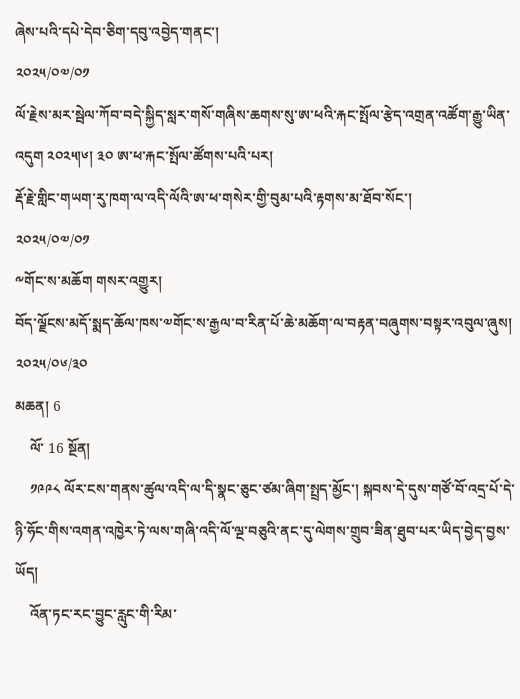ཞེས་པའི་དཔེ་དེབ་ཅིག་དབུ་འབྱེད་གནང་།
༢༠༢༥/༠༧/༠༡
ལོ་རྗེས་མར་སྦེལ་ཀོབ་བདེ་སྐྱིད་སླར་གསོ་གཞིས་ཆགས་སུ་ཨ་ཕའི་རྐང་སྤོལ་རྩེད་འགྲན་འཚོག་རྒྱུ་ཡིན་འདུག ༢༠༢༥།༦། ༣༠ ཨ་ཕ་རྐང་སྤོལ་ཚོགས་པའི་པར།
རྡོ་རྗེ་གླིང་གཡག་རུ་ཁག་ལ་འདི་ལོའི་ཨ་ཕ་གསེར་གྱི་བུམ་པའི་རྟགས་མ་ཐོབ་སོང་།
༢༠༢༥/༠༧/༠༡
༸གོང་ས་མཆོག གསར་འགྱུར།
བོད་ལྗོངས་མདོ་སྨད་ཆོལ་ཁས་༧གོང་ས་རྒྱལ་བ་རིན་པོ་ཆེ་མཆོག་ལ་བརྟན་བཞུགས་བསྟར་འབུལ་ཞུས།
༢༠༢༥/༠༦/༣༠
མཆན། 6
    ལོ་ 16 སྔོན།
    ༡༩༩༨ ལོར་ངས་གནས་ཚུལ་འདི་ལ་དི་སྣང་ཅུང་ཙམ་ཞིག་སྤྲད་མྱོང་། སྐབས་དེ་དུས་གཙོ་བོ་འདྲ་པོ་དེ་ཉི་ཧོང་གིས་འགན་འཁྱེར་ཏེ་ལས་གཞི་འདི་ལོ་ལྔ་བཅུའི་ནང་དུ་ལེགས་གྲུབ་ཟིན་ཐུབ་པར་ཡིད་བྱེད་བྱས་ཡོད།
    འོན་ཏང་རང་བྱུང་རླུང་གི་རིམ་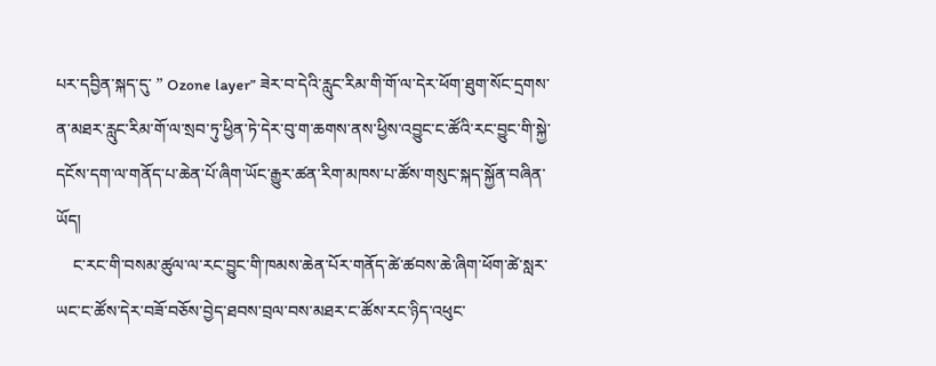པར་དབྱིན་སྐད་དུ་ ” Ozone layer” ཟེར་བ་དེའི་རླུང་རིམ་གི་གོ་ལ་དེར་ཕོག་ཐུག་སོང་དྲགས་ན་མཐར་རླུང་རིམ་གོ་ལ་སྲབ་ཏུ་ཕྱིན་ཏེ་དེར་བུ་ག་ཆགས་ནས་ཕྱིས་འབྱུང་ང་ཚོའི་རང་བྱུང་གི་སྐྱེ་དངོས་དག་ལ་གནོད་པ་ཆེན་པོ་ཞིག་ཡོང་རྒྱུར་ཚན་རིག་མཁས་པ་ཚོས་གསུང་སྐད་སྐྱོན་བཞིན་ཡོད།
    ང་རང་གི་བསམ་ཚུལ་ལ་རང་བྱུང་གི་ཁམས་ཆེན་པོར་གནོད་ཚེ་ཚབས་ཆེ་ཞིག་ཕོག་ཚེ་སླར་ཡང་ང་ཚོས་དེར་བཟོ་བཅོས་བྱེད་ཐབས་བྲལ་བས་མཐར་ང་ཚོས་རང་ཉིད་འཕུང་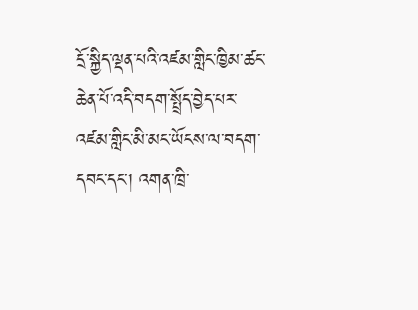དྲོ་སྐྱིད་ལྡན་པའི་འཛམ་གླིང་ཁྱིམ་ཚང་ཆེན་པོ་འདི་བདག་སྤྲོད་བྱེད་པར་འཛམ་གླིང་མི་མང་ཡོངས་ལ་བདག་དབང་དང་། འགན་ཁྲི་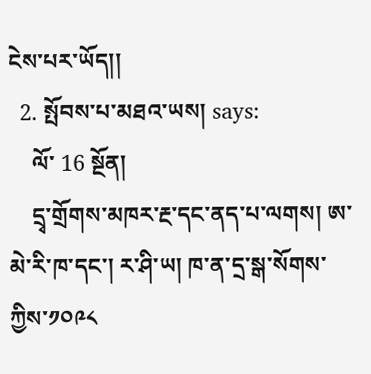ངེས་པར་ཡོད།།
  2. སྤོབས་པ་མཐའ་ཡས། says:
    ལོ་ 16 སྔོན།
    དྲྭ་གྲོགས་མཁར་རྔ་དང་ནད་པ་ལགས། ཨ་མེ་རི་ཁ་དང་། ར་ཤི་ཡ། ཁ་ན་དྲ་སྒ་སོགས་ཀྱིས་༡༠༩༨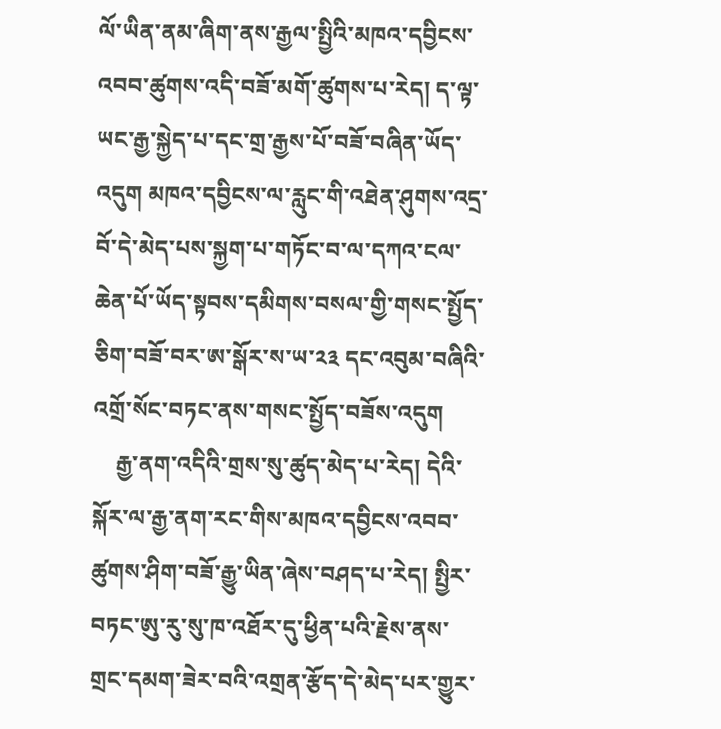ལོ་ཡིན་ནམ་ཞིག་ནས་རྒྱལ་སྤྱིའི་མཁའ་དབྱིངས་འབབ་ཚུགས་འདི་བཟོ་མགོ་ཚུགས་པ་རེད། ད་ལྟ་ཡང་རྒྱ་སྐྱེད་པ་དང་གྲ་རྒྱས་པོ་བཟོ་བཞིན་ཡོད་འདུག མཁའ་དབྱིངས་ལ་རླུང་གི་འཐེན་ཤུགས་འདྲ་བོ་དེ་མེད་པས་སྐྱག་པ་གཏོང་བ་ལ་དཀའ་ངལ་ཆེན་པོ་ཡོད་སྟབས་དམིགས་བསལ་གྱི་གསང་སྤྱོད་ཅིག་བཟོ་བར་ཨ་སྒོར་ས་ཡ་༢༣ དང་འབུམ་བཞིའི་འགྲོ་སོང་བཏང་ནས་གསང་སྤྱོད་བཟོས་འདུག
    རྒྱ་ནག་འདིའི་གྲས་སུ་ཚུད་མེད་པ་རེད། དེའི་སྐོར་ལ་རྒྱ་ནག་རང་གིས་མཁའ་དབྱིངས་འབབ་ཚུགས་ཤིག་བཟོ་རྒྱུ་ཡིན་ཞེས་བཤད་པ་རེད། སྤྱིར་བཏང་ཨུ་རུ་སུ་ཁ་འཐོར་དུ་ཕྱིན་པའི་རྗེས་ནས་གྲང་དམག་ཟེར་བའི་འགྲན་རྩོད་དེ་མེད་པར་གྱུར་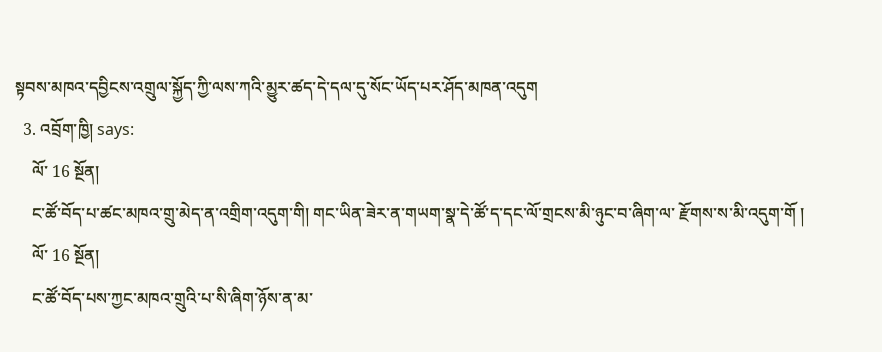སྟབས་མཁའ་དབྱིངས་འགྲུལ་སྐྱོད་ཀྱི་ལས་ཀའི་མྱུར་ཚད་དེ་དལ་དུ་སོང་ཡོད་པར་ཤོད་མཁན་འདུག
  3. འབྲོག་ཁྱི། says:
    ལོ་ 16 སྔོན།
    ང་ཚོ་བོད་པ་ཚང་མཁའ་གྲུ་མེད་ན་འགྲིག་འདུག་གི། གང་ཡིན་ཟེར་ན་གཡག་སྣ་དེ་ཚོ་ད་དང་ལོ་གྲངས་མི་ཉུང་བ་ཞིག་ལ་ རྫོགས་ས་མི་འདུག་གོ །
    ལོ་ 16 སྔོན།
    ང་ཚོ་བོད་པས་ཀྱང་མཁའ་གྲུའི་པ་སི་ཞིག་ཉོས་ན་མ་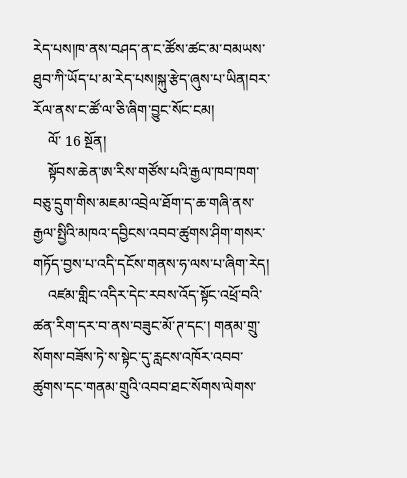རེད་པས།ཁ་ནས་བཤད་ན་ང་ཚོས་ཚང་མ་བམཡས་ཐུབ་ཀི་ཡོད་པ་མ་རེད་པས།སྐུ་རྩེད་ཞུས་པ་ཡིན།བར་རོལ་ནས་ང་ཚོ་ལ་ཅི་ཞིག་བྱུང་སོང་ངམ།
    ལོ་ 16 སྔོན།
    སྟོབས་ཆེན་ཨ་རིས་གཙོས་པའི་རྒྱལ་ཁབ་ཁག་བཅུ་དྲུག་གིས་མཇམ་འབྲེལ་ཐོག་ད་ཆ་གཞི་ནས་རྒྱལ་སྤྱིའི་མཁའ་དབྱིངས་འབབ་ཚུགས་ཤིག་གསར་གཏོད་བྱས་པ་འདི་དངོས་གནས་ཧ་ལས་པ་ཞིག་རེད།
    འཛམ་གླིང་འདིར་དེང་རབས་འོད་སྟོང་འཕྲོ་བའི་ཚན་རིག་དར་བ་ནས་བཟུང་མོ་ཊ་དང་། གནམ་གྲུ་སོགས་བཟོས་ཏེ་ས་སྟེང་དུ་རླངས་འཁོར་འབབ་ཚུགས་དང་གནམ་གྲུའི་འབབ་ཐང་སོགས་ལེགས་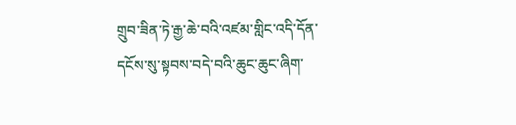གྲུབ་ཟིན་ཏེ་རྒྱ་ཆེ་བའི་འཛམ་གླིང་འདི་དོན་དངོས་སུ་སྟབས་བདེ་བའི་ཆུང་ཆུང་ཞིག་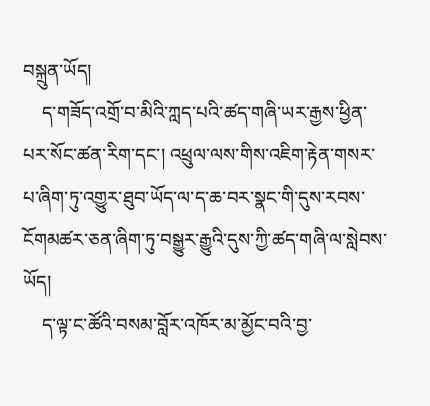བསྐྲུན་ཡོད།
    ད་གཟོད་འགྲོ་བ་མིའི་ཀླད་པའི་ཚད་གཞི་ཡར་རྒྱས་ཕྱིན་པར་སོང་ཚན་རིག་དང་། འཕྲུལ་ལས་གིས་འཇིག་རྟེན་གསར་པ་ཞིག་ཏུ་འགྱུར་ཐུབ་ཡོད་ལ་ད་ཆ་བར་སྣང་གི་དུས་རབས་ངོགམཚར་ཅན་ཞིག་ཏུ་བསྒྱུར་རྒྱུའི་དུས་ཀྱི་ཚད་གཞི་ལ་སླེབས་ཡོད།
    ད་ལྟ་ང་ཚོའི་བསམ་བློར་འཁོར་མ་མྱོང་བའི་བྱ་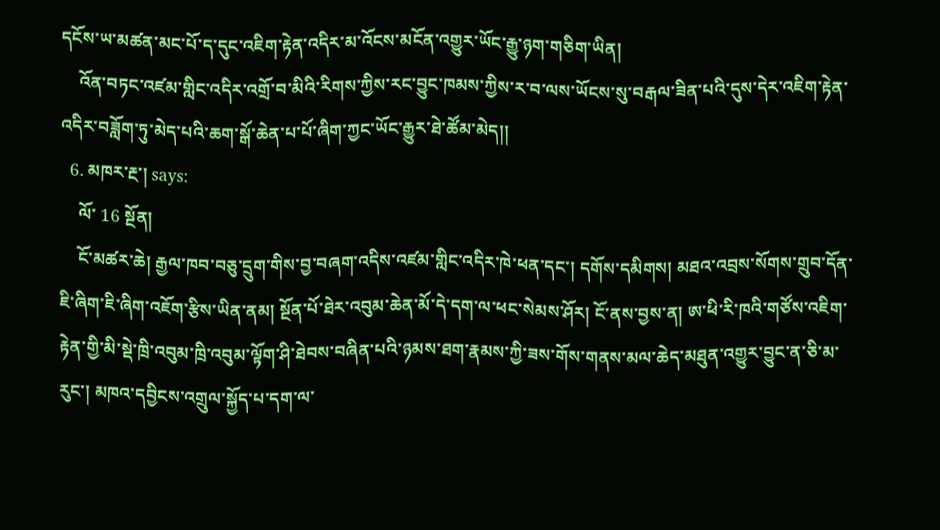དངོས་ཡ་མཚན་མང་པོ་ད་དུང་འཇིག་རྟེན་འདིར་མ་འོངས་མངོན་འགྱུར་ཡོང་རྒྱུ་ཉག་གཅིག་ཡིན།
    འོན་བཏང་འཛམ་གླིང་འདིར་འགྲོ་བ་མིའི་རིགས་ཀྱིས་རང་བྱུང་ཁམས་ཀྱིས་ར་བ་ལས་ཡོངས་སུ་བརྒལ་ཟིན་པའི་དུས་དེར་འཇིག་རྟེན་འདིར་བཟློག་ཏུ་མེད་པའི་ཆག་སྒོ་ཆེན་པ་པོ་ཞིག་ཀྱང་ཡོང་རྒྱུར་ཐེ་ཚོམ་མེད།།
  6. མཁར་རྔ་། says:
    ལོ་ 16 སྔོན།
    ངོ་མཚར་ཆེ། རྒྱལ་ཁབ་བཅུ་དྲུག་གིས་བྱ་བཞག་འདིས་འཛམ་གླིང་འདིར་ཁེ་ཕན་དང་། དགོས་དམིགས། མཐའ་འབྲས་སོགས་གྲུབ་དོན་ཇི་ཞིག་ཇི་ཞིག་འཇོག་རྩིས་ཡིན་ནམ། སྔོན་པོ་ཐེར་འབུམ་ཆེན་མོ་དེ་དག་ལ་ཕང་སེམས་ཤོར། ངོ་ནས་བྱས་ན། ཨ་ཕི་རི་ཁའི་གཙོས་འཇིག་རྟེན་གྱི་མི་སྡེ་ཁྲི་འབུམ་ཁྲི་འབུམ་ལྟོག་ཤི་ཐེབས་བཞིན་པའི་ཉམས་ཐག་རྣམས་ཀྱི་ཟས་གོས་གནས་མལ་ཆེད་མཐུན་འགྱུར་བྱུང་ན་ཅི་མ་རུང་། མཁའ་དབྱིངས་འགྲུལ་སྐྱོད་པ་དག་ལ་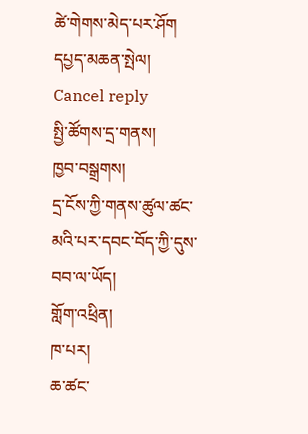ཚེ་གེགས་མེད་པར་ཤོག
དཔྱད་མཆན་སྤེལ། Cancel reply
སྤྱི་ཚོགས་དྲ་གནས།
ཁྱབ་བསྒྲགས།
དྲ་ངོས་ཀྱི་གནས་ཚུལ་ཚང་མའི་པར་དབང་བོད་ཀྱི་དུས་བབ་ལ་ཡོད།
གློག་འཕྲིན།
ཁ་པར།
ཆ་ཚང་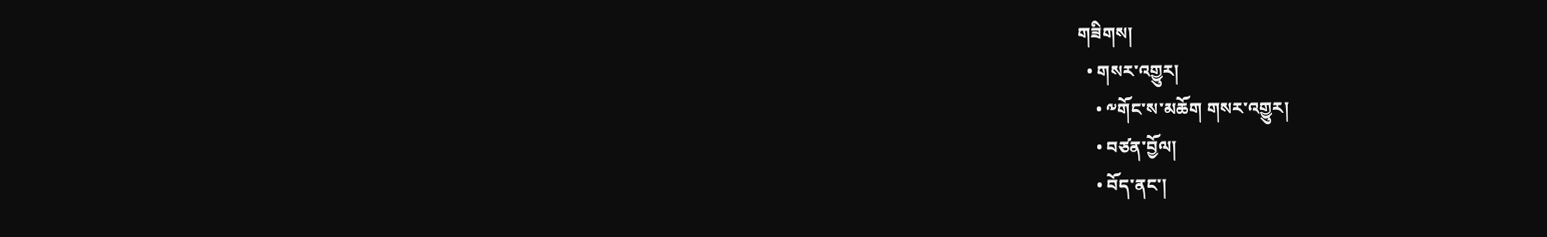གཟིགས།
  • གསར་འགྱུར།
    • ༸གོང་ས་མཆོག གསར་འགྱུར།
    • བཙན་བྱོལ།
    • བོད་ནང་།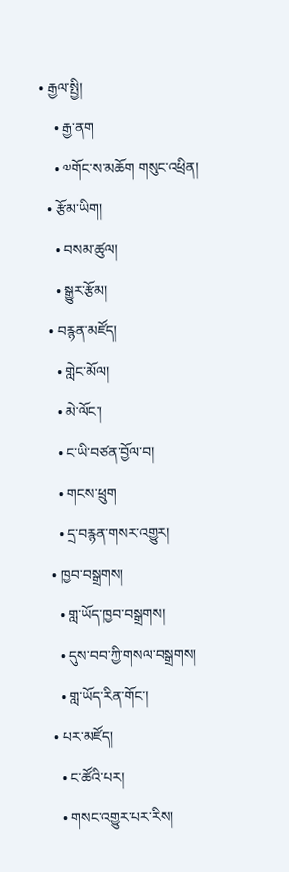• རྒྱལ་སྤྱི།
    • རྒྱ་ནག
    • ༧གོང་ས་མཆོག གསུང་འཕྲིན།
  • རྩོམ་ཡིག།
    • བསམ་ཚུལ།
    • སྒྱུར་རྩོམ།
  • བརྙན་མཛོད།
    • གླེང་མོལ།
    • མེ་ལོང་།
    • ང་ཡི་བཙན་བྱོལ་བ།
    • གངས་ཕྲུག
    • དྲ་བརྙན་གསར་འགྱུར།
  • ཁྱབ་བསྒྲགས།
    • གླ་ཡོད་ཁྱབ་བསྒྲགས།
    • དུས་བབ་ཀྱི་གསལ་བསྒྲགས།
    • གླ་ཡོད་རིན་གོང་།
  • པར་མཛོད།
    • ང་ཚོའི་པར།
    • གསང་འགྱུར་པར་རིས།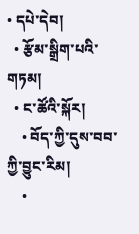• དཔེ་དེབ།
  • རྩོམ་སྒྲིག་པའི་གཏམ།
  • ང་ཚོའི་སྐོར།
    • བོད་ཀྱི་དུས་བབ་ཀྱི་བྱུང་རིམ།
    •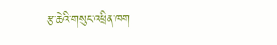རྩ་ཆེའི་གསུང་འཕྲིན་ཁག